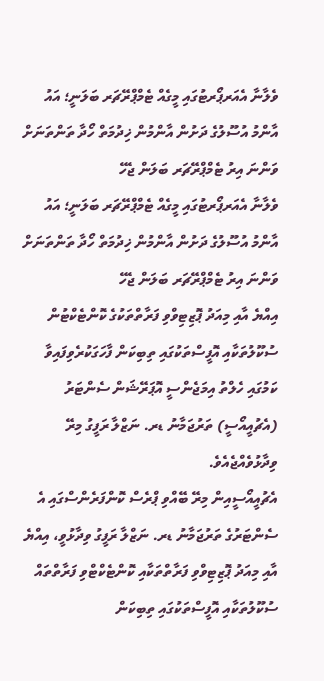ވެލާނާ އެއަރޕޯރޓުގައި މީގެއް ޓެމްޕްރޭޗަރ ބަލަނީ؛ އައު އާންމު އުސޫލުގެ ދަށުން އާންމުން ޚިދުމަތް ހޯދާ ތަންތަނަށް ވަންނަ އިރު ޓެމްޕްރޭޗަރ ބަލަން ޖެހޭ
ވެލާނާ އެއަރޕޯރޓުގައި މީގެއް ޓެމްޕްރޭޗަރ ބަލަނީ؛ އައު އާންމު އުސޫލުގެ ދަށުން އާންމުން ޚިދުމަތް ހޯދާ ތަންތަނަށް ވަންނަ އިރު ޓެމްޕްރޭޗަރ ބަލަން ޖެހޭ
އިއްޔެ އާއި މިއަދު ޕޮޒިޓިވްވި ފަރާތްތަކުގެ ކޮންޓެކްޓުން ސުކޫލުތަކާއި އޮފީސްތަކުގައި ތިބިކަން ފާހަގަކުރެވިފައިވާ ކަމުގައި ހެލްތު އިމަޖެންސީ އޮޕަރޭޝަން ސެންޓަރު (އެޗުއީއޯސީ) ތަރުޖަމާނު ޑރ. ނަޒްލާ ރަފީގު މިރޭ ވިދާޅުވެއްޖެއެވެ.
އެޗުއީއޯސީއިން މިރޭ ބޭއްވި ޕްރެސް ކޮންފަރެންސްގައި އެ ސެންޓަރުގެ ތަރުޖަމާނު ޑރ. ނަޒްލާ ރަފީގު ވިދާޅުވީ، އިއްޔެ އާއި މިއަދު ޕޮޒިޓިވްވި ފަރާތްތަކާއި ކޮންޓެކްޓްވި ފަރާތްތައް ސުކޫލުތަކާއި އޮފީސްތަކުގައި ތިބިކަން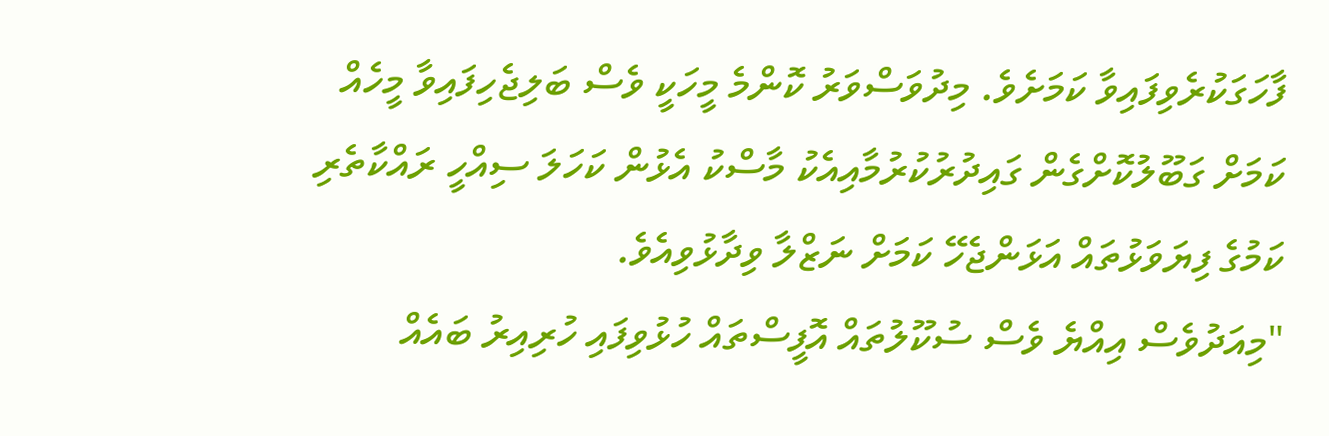ފާހަގަކުރެވިފައިވާ ކަމަށެވެ. މިދުވަސްވަރު ކޮންމެ މީހަކީ ވެސް ބަލިޖެހިފައިވާ މީހެއް ކަމަށް ގަބޫލުކޮށްގެން ގައިދުރުކުރުމާއިއެކު މާސްކު އެޅުން ކަހަލަ ސިއްހީ ރައްކާތެރި ކަމުގެ ފިޔަވަޅުތައް އަޅަންޖެހޭ ކަމަށް ނަޒްލާ ވިދާޅުވިއެވެ.
"މިއަދުވެސް އިއްޔެ ވެސް ސުކޫލުތައް އޮފީސްތައް ހުޅުވިފައި ހުރިއިރު ބައެއް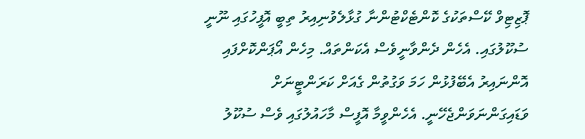ޕޮޒިޓިވް ކޭސްތަކުގެ ކޮންޓެކްޓުންނާ ގުޅާލެވުނިއިރު ތިބީ އޮފީހުގައި ނޫނީ ސުކޫލުގައި. އެހެން ދެންވާނީވެސް އެކަންތައް. މިހެން އޯޕަންކޮށްފައި އޮންނައިރު އެބޭފުޅުން ހަމަ ވަގުތުން ގެއަށް ކަރަންޓީނަށް ވަޑައިގަންނަވަންޖެހޭނީ. އެހެންވީމާ އޮފީސް މާހައުލުގައި ވެސް ސުކޫލު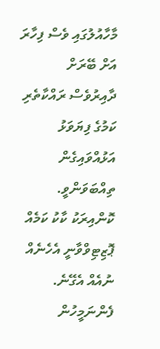މާހާއުލުގައި ވެސް ފިހާރަ އަށް ބޭރަށް ދާއިރުވެސް ރައްކާތެރި ކަމުގެ ފިޔަވަޅު އަޅުއްވައިގެން ތިއްބަވަންވީ. ކޮންއިރަކު ކާކު ކަމެއް ޕޮޒިޓިވްވާނީ އެހެނެއް ނުއެއް އެގޭނެ. ފެންނަމީހުން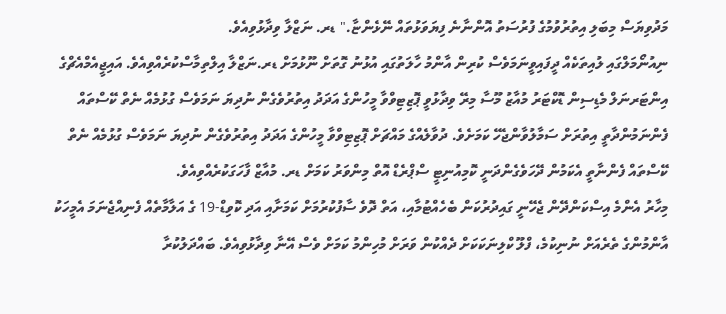މަދުވިޔަސް މިބަލި އިތުރުވުމުގެ ފުރުސަތު އޮންނާނެ ފިޔަވަޅުތައް ނޭޅެންޏާ." ޑރ. ނަޒްލާ ވިދާޅުވިއެވެ.
ނިއުނޯމަލްގައި ލުއިތަކެއް ދީފައިވީނަމަވެސް ކުރިން އާންމު ހާލަތުގައި އުޅުނު ގޮތަށް ނޫޅުމަށް ޑރ.ނަޒްލާ އިލްތިމާސްކުރެއްވިއެވެ. އައިޖީއެމްއެޗްގެ އިންޓަރނަލް މެޑިސިން ޑޮކްޓަރު މުއާޒު މޫސާ މިރޭ ވިދާޅުވީ ޕޮޒިޓިވްވާ މީހުންގެ އަދަދު އިތުރުވެގެން ނުދިޔަ ނަމަވެސް ގުޅުމެއް ނެތް ކޭސްތައް ފެންނަމުންދާތީ އިތުރަށް ސަމާލުވާންޖެހޭ ކަމަށެވެ. ދުވާލެއްގެ މައްޗަށް ޕޮޒިޓިވްވާ މީހުންގެ އަދަދު އިތުރުވެގެން ނުދިޔަ ނަމަވެސް ގުޅުމެއް ނެތް ކޭސްތައް ފެންނާތީ އެކަމުން ދޭހަވެގެންދަނީ ކޮމިއުނިޓީ ސްޕްރެޑް އޮތް މިންވަރު ކަމަށް ޑރ. މުއާޒް ފާހަގަކުރެއްވިއެވެ.
މިހާރު އެންމެ އިސްކަންދޭން ޖެހޭނީ ގައިދުރުކަން ބެހެއްޓުމާއި، އަތް ދޮވެ ސާފުކުރުމަށް ކަމަށާއި އަދި ކޮވިޑް-19 ގެ އަލާމާތެއް ފެނިއްޖެނަމަ އެމީހަކު އާންމުންގެ ތެރެއަށް ނުނިކުމެ، ފްލޫ ކްލިނަކަކަށް ދެއްކުން ވަރަށް މުހިންމު ކަމަށް ވެސް އޭނާ ވިދާޅުވިއެވެ. ބައްދަލުކުރާ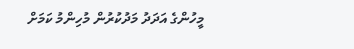މީހުންގެ އަދަދު މަދުކުރުން މުހިންމު ކަމަށް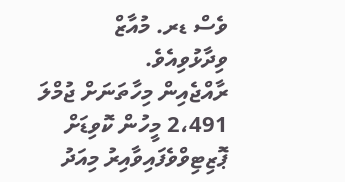ވެސް ޑރ. މުއާޒް ވިދާޅުވިއެވެ.
ރާއްޖެއިން މިހާތަނަށް ޖުމްލަ 2،491 މީހުން ކޮވިޑަށް ޕޮޒިޓިވްވެފައިވާއިރު މިއަދު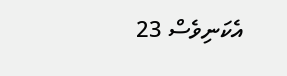އެކަނިވެސް 23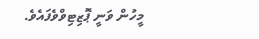މީހުން ވަނީ ޕޮޒިޓިވްވެފައެވެ.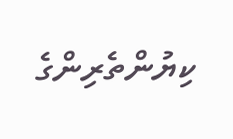ކިޔުންތެރިންގެ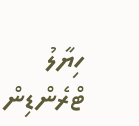ހިޔާލު
ޓްރެންޑިން